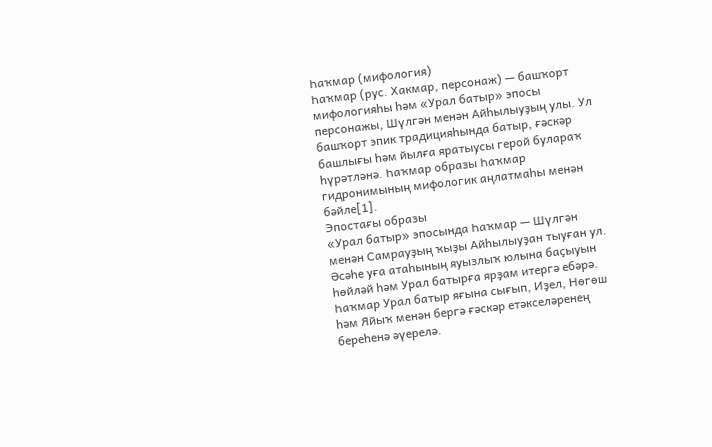Һаҡмар (мифология)
Һаҡмар (рус. Хакмар, персонаж) — башҡорт мифологияһы һәм «Урал батыр» эпосы персонажы, Шүлгән менән Айһылыуҙың улы. Ул башҡорт эпик традицияһында батыр, ғәскәр башлығы һәм йылға яратыусы герой булараҡ һүрәтләнә. Һаҡмар образы Һаҡмар гидронимының мифологик аңлатмаһы менән бәйле[1].
Эпостағы образы
«Урал батыр» эпосында Һаҡмар — Шүлгән менән Самрауҙың ҡыҙы Айһылыуҙан тыуған ул. Әсәһе уға атаһының яуызлыҡ юлына баҫыуын һөйләй һәм Урал батырға ярҙам итергә ебәрә. Һаҡмар Урал батыр яғына сығып, Иҙел, Нөгөш һәм Яйыҡ менән бергә ғәскәр етәкселәренең береһенә әүерелә.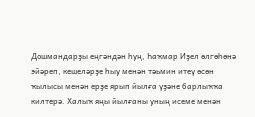Дошмандарҙы еңгәндән һуң, Һаҡмар Иҙел өлгөһөнә эйәреп, кешеләрҙе һыу менән тәьмин итеү өсөн ҡылысы менән ерҙе ярып йылға үҙәне барлыҡҡа килтерә. Халыҡ яңы йылғаны уның исеме менән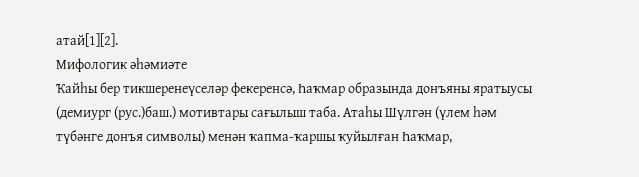атай[1][2].
Мифологик әһәмиәте
Ҡайһы бер тикшеренеүселәр фекеренсә, Һаҡмар образында донъяны яратыусы (демиург (рус.)баш.) мотивтары сағылыш таба. Атаһы Шүлгән (үлем һәм түбәнге донъя символы) менән ҡапма-ҡаршы ҡуйылған Һаҡмар,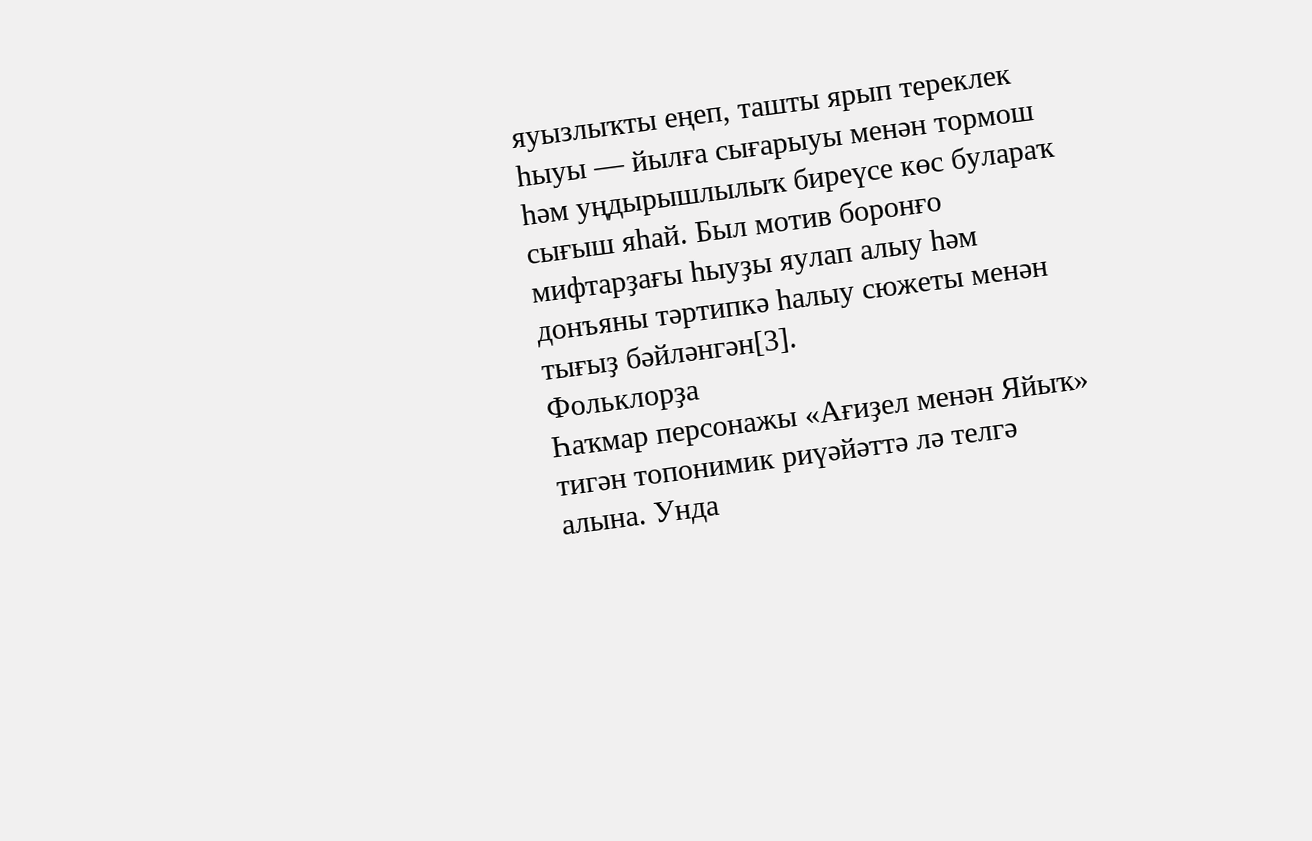яуызлыҡты еңеп, ташты ярып тереклек һыуы — йылға сығарыуы менән тормош һәм уңдырышлылыҡ биреүсе көс булараҡ сығыш яһай. Был мотив боронғо мифтарҙағы һыуҙы яулап алыу һәм донъяны тәртипкә һалыу сюжеты менән тығыҙ бәйләнгән[3].
Фольклорҙа
Һаҡмар персонажы «Ағиҙел менән Яйыҡ» тигән топонимик риүәйәттә лә телгә алына. Унда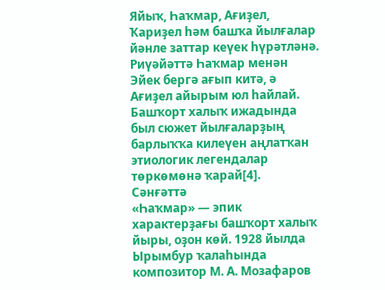Яйыҡ, Һаҡмар, Ағиҙел, Ҡариҙел һәм башҡа йылғалар йәнле заттар кеүек һүрәтләнә. Риүәйәттә Һаҡмар менән Эйек бергә ағып китә, ә Ағиҙел айырым юл һайлай.
Башҡорт халыҡ ижадында был сюжет йылғаларҙың барлыҡҡа килеүен аңлатҡан этиологик легендалар төркөмөнә ҡарай[4].
Сәнғәттә
«Һаҡмар» — эпик характерҙағы башҡорт халыҡ йыры, оҙон көй. 1928 йылда Ырымбур ҡалаһында композитор М. А. Мозафаров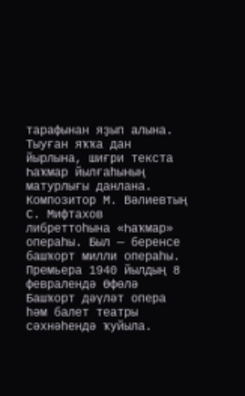тарафынан яҙып алына. Тыуған яҡҡа дан йырлына, шиғри текста Һаҡмар йылғаһының матурлығы данлана.
Композитор М. Вәлиевтың С. Мифтахов либреттоһына «Һаҡмар» операһы. Был — беренсе башҡорт милли операһы. Премьера 1940 йылдың 8 февралендә Өфөлә Башҡорт дәүләт опера һәм балет театры сәхнәһендә ҡуйыла.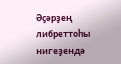Әҫәрҙең либреттоһы нигеҙендә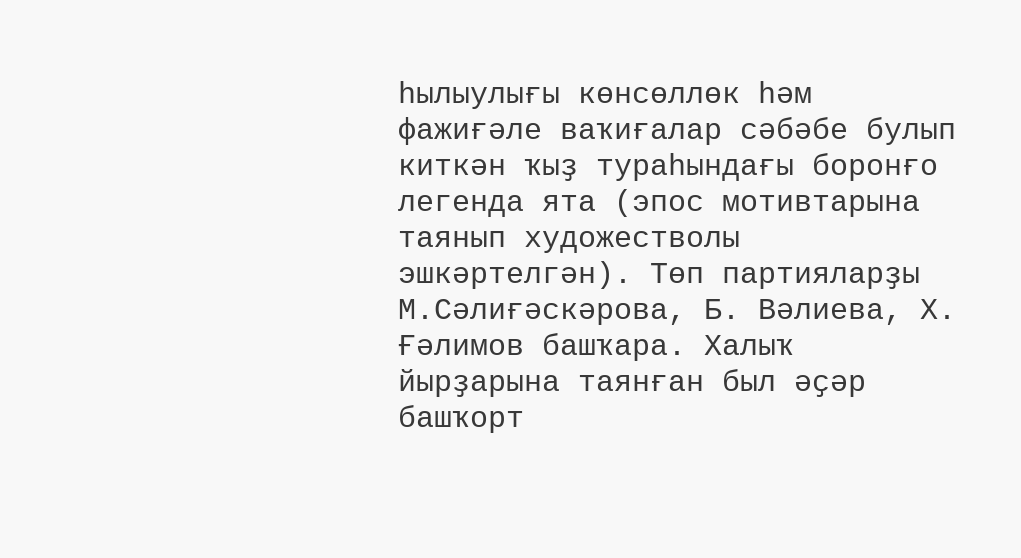һылыулығы көнсөллөк һәм фажиғәле ваҡиғалар сәбәбе булып киткән ҡыҙ тураһындағы боронғо легенда ята (эпос мотивтарына таянып художестволы эшкәртелгән). Төп партияларҙы М.Сәлиғәскәрова, Б. Вәлиева, Х. Ғәлимов башҡара. Халыҡ йырҙарына таянған был әҫәр башҡорт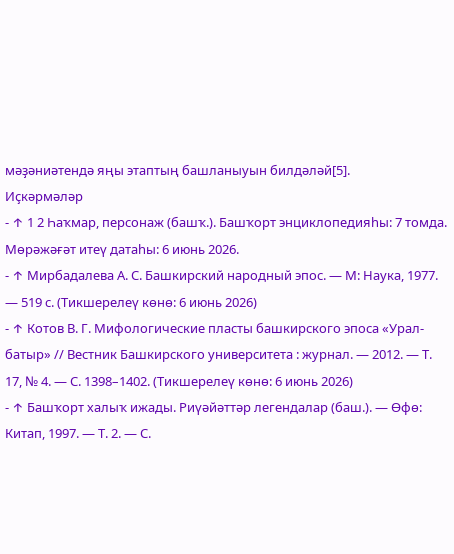мәҙәниәтендә яңы этаптың башланыуын билдәләй[5].
Иҫкәрмәләр
- ↑ 1 2 Һаҡмар, персонаж (башҡ.). Башҡорт энциклопедияһы: 7 томда. Мөрәжәғәт итеү датаһы: 6 июнь 2026.
- ↑ Мирбадалева А. С. Башкирский народный эпос. — М: Наука, 1977. — 519 с. (Тикшерелеү көнө: 6 июнь 2026)
- ↑ Котов В. Г. Мифологические пласты башкирского эпоса «Урал-батыр» // Вестник Башкирского университета : журнал. — 2012. — Т. 17, № 4. — С. 1398–1402. (Тикшерелеү көнө: 6 июнь 2026)
- ↑ Башҡорт халыҡ ижады. Риүәйәттәр легендалар (баш.). — Өфө: Китап, 1997. — Т. 2. — С.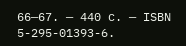66—67. — 440 с. — ISBN 5-295-01393-6.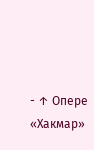- ↑ Опере «Хакмар»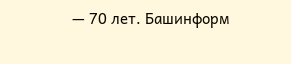— 70 лет. Башинформ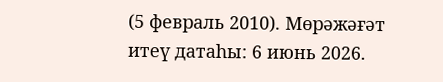(5 февраль 2010). Мөрәжәғәт итеү датаһы: 6 июнь 2026.